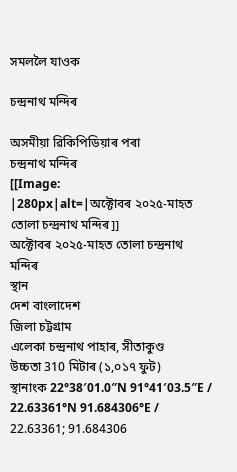সমললৈ যাওক

চন্দ্ৰনাথ মন্দিৰ

অসমীয়া ৱিকিপিডিয়াৰ পৰা
চন্দ্ৰনাথ মন্দিৰ
[[Image:
|280px|alt=|অক্টোবৰ ২০২৫-মাহত তোলা চন্দ্ৰনাথ মন্দিৰ]]
অক্টোবৰ ২০২৫-মাহত তোলা চন্দ্ৰনাথ মন্দিৰ
স্থান
দেশ বাংলাদেশ
জিলা চট্টগ্ৰাম
এলেকা চন্দ্ৰনাথ পাহাৰ, সীতাকুণ্ড
উচ্চতা 310 মিটাৰ (১,০১৭ ফুট)
স্থানাংক 22°38′01.0″N 91°41′03.5″E / 22.63361°N 91.684306°E / 22.63361; 91.684306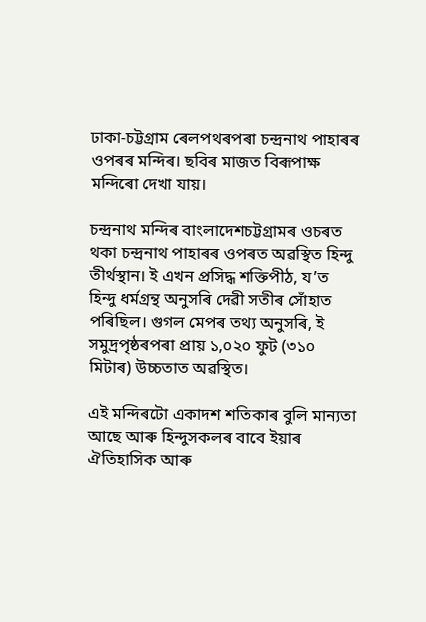ঢাকা-চট্টগ্ৰাম ৰেলপথৰপৰা চন্দ্ৰনাথ পাহাৰৰ ওপৰৰ মন্দিৰ। ছবিৰ মাজত বিৰূপাক্ষ মন্দিৰো দেখা যায়।

চন্দ্ৰনাথ মন্দিৰ বাংলাদেশচট্টগ্ৰামৰ ওচৰত থকা চন্দ্ৰনাথ পাহাৰৰ ওপৰত অৱস্থিত হিন্দু তীৰ্থস্থান। ই এখন প্ৰসিদ্ধ শক্তিপীঠ, য’ত হিন্দু ধৰ্মগ্ৰন্থ অনুসৰি দেৱী সতীৰ সোঁহাত পৰিছিল। গুগল মেপৰ তথ্য অনুসৰি, ই সমুদ্ৰপৃষ্ঠৰপৰা প্ৰায় ১,০২০ ফুট (৩১০ মিটাৰ) উচ্চতাত অৱস্থিত।

এই মন্দিৰটো একাদশ শতিকাৰ বুলি মান্যতা আছে আৰু হিন্দুসকলৰ বাবে ইয়াৰ ঐতিহাসিক আৰু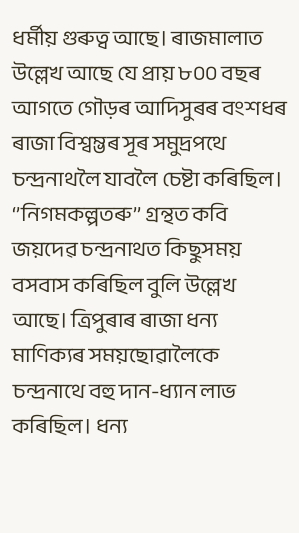ধৰ্মীয় গুৰুত্ব আছে। ৰাজমালাত উল্লেখ আছে যে প্ৰায় ৮০০ বছৰ আগতে গৌড়ৰ আদিসুৰৰ বংশধৰ ৰাজা বিশ্বম্ভৰ সূৰ সমুদ্ৰপথে চন্দ্ৰনাথলৈ যাবলৈ চেষ্টা কৰিছিল। ‘’নিগমকল্পতৰু’’ গ্ৰন্থত কবি জয়দেৱ চন্দ্ৰনাথত কিছুসময় বসবাস কৰিছিল বুলি উল্লেখ আছে। ত্ৰিপুৰাৰ ৰাজা ধন্য মাণিক্যৰ সময়ছোৱালৈকে চন্দ্ৰনাথে বহু দান-ধ্যান লাভ কৰিছিল। ধন্য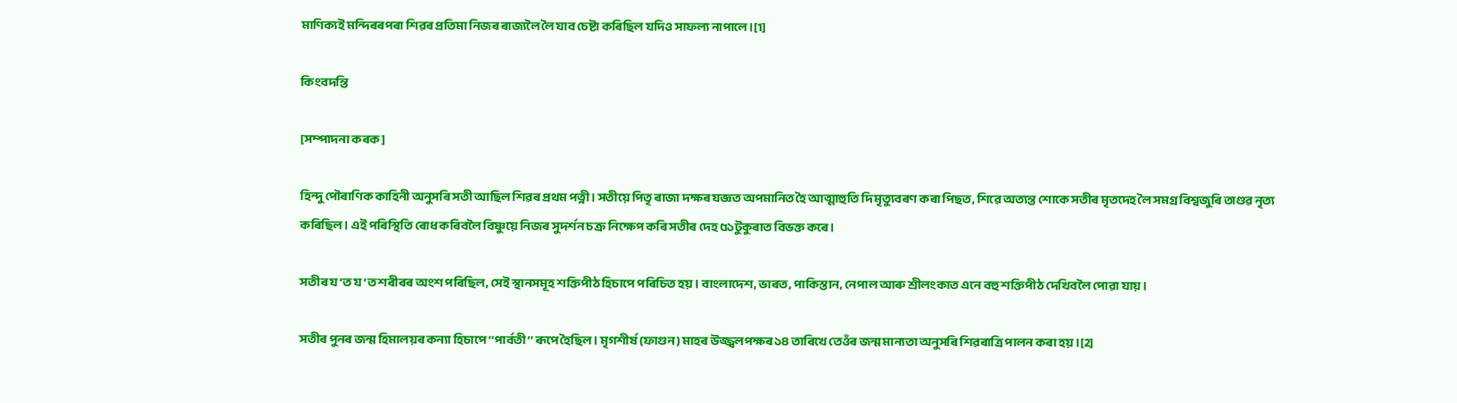মাণিক্যই মন্দিৰৰপৰা শিৱৰ প্ৰতিমা নিজৰ ৰাজ্যলৈ লৈ যাব চেষ্টা কৰিছিল যদিও সাফল্য নাপালে।[1]

কিংবদন্তি

[সম্পাদনা কৰক]

হিন্দু পৌৰাণিক কাহিনী অনুসৰি সতী আছিল শিৱৰ প্ৰথম পত্নী। সতীয়ে পিতৃ ৰাজা দক্ষৰ যজ্ঞত অপমানিত হৈ আত্মাহুতি দি মৃত্যুবৰণ কৰা পিছত, শিৱে অত্যন্ত শোকে সতীৰ মৃতদেহ লৈ সমগ্ৰ বিশ্বজুৰি তাণ্ডৱ নৃত্য কৰিছিল। এই পৰিস্থিতি ৰোধ কৰিবলৈ বিষ্ণুয়ে নিজৰ সুদৰ্শন চক্ৰ নিক্ষেপ কৰি সতীৰ দেহ ৫১টুকুৰাত বিভক্ত কৰে।

সতীৰ য’ত য’ত শৰীৰৰ অংশ পৰিছিল, সেই স্থানসমূহ শক্তিপীঠ হিচাপে পৰিচিত হয়। বাংলাদেশ, ভাৰত, পাকিস্তান, নেপাল আৰু শ্ৰীলংকাত এনে বহু শক্তিপীঠ দেখিবলৈ পোৱা যায়।

সতীৰ পুনৰ জন্ম হিমালয়ৰ কন্যা হিচাপে ‘‘পাৰ্বতী’’ ৰূপে হৈছিল। মৃগশীৰ্ষ (ফাগুন) মাহৰ উজ্জ্বলপক্ষৰ ১৪ তাৰিখে তেওঁৰ জন্ম মান্যতা অনুসৰি শিৱৰাত্ৰি পালন কৰা হয়।[2]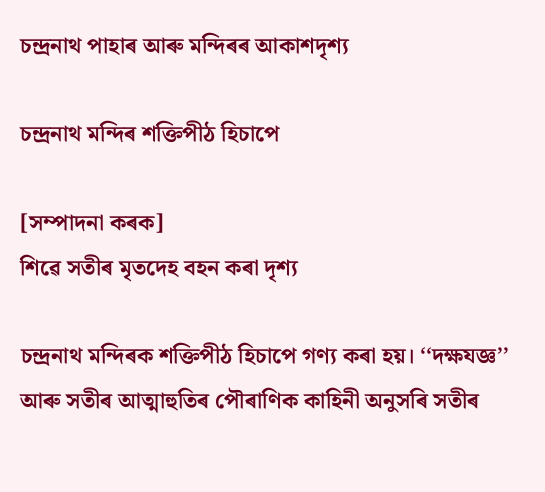চন্দ্ৰনাথ পাহাৰ আৰু মন্দিৰৰ আকাশদৃশ্য

চন্দ্ৰনাথ মন্দিৰ শক্তিপীঠ হিচাপে

[সম্পাদনা কৰক]
শিৱে সতীৰ মৃতদেহ বহন কৰা দৃশ্য

চন্দ্ৰনাথ মন্দিৰক শক্তিপীঠ হিচাপে গণ্য কৰা হয়। ‘‘দক্ষযজ্ঞ’’ আৰু সতীৰ আত্মাহুতিৰ পৌৰাণিক কাহিনী অনুসৰি সতীৰ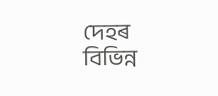দেহৰ বিভিন্ন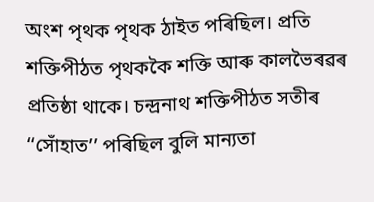অংশ পৃথক পৃথক ঠাইত পৰিছিল। প্ৰতি শক্তিপীঠত পৃথককৈ শক্তি আৰু কালভৈৰৱৰ প্ৰতিষ্ঠা থাকে। চন্দ্ৰনাথ শক্তিপীঠত সতীৰ ‘‘সোঁহাত’’ পৰিছিল বুলি মান্যতা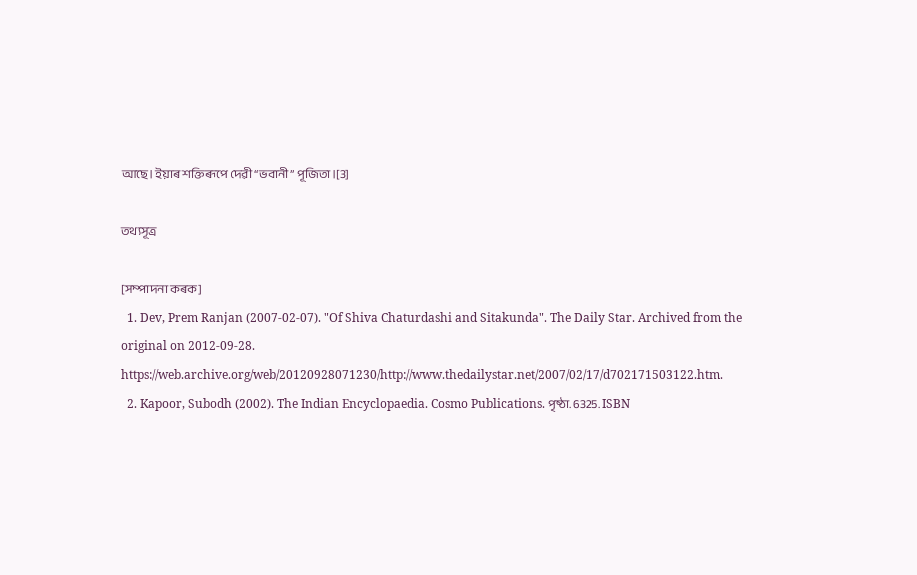আছে। ইয়াৰ শক্তিৰূপে দেৱী ‘‘ভবানী’’ পূজিতা।[3]

তথ্যসূত্ৰ

[সম্পাদনা কৰক]
  1. Dev, Prem Ranjan (2007-02-07). "Of Shiva Chaturdashi and Sitakunda". The Daily Star. Archived from the original on 2012-09-28. https://web.archive.org/web/20120928071230/http://www.thedailystar.net/2007/02/17/d702171503122.htm.
  2. Kapoor, Subodh (2002). The Indian Encyclopaedia. Cosmo Publications. পৃষ্ঠা. 6325. ISBN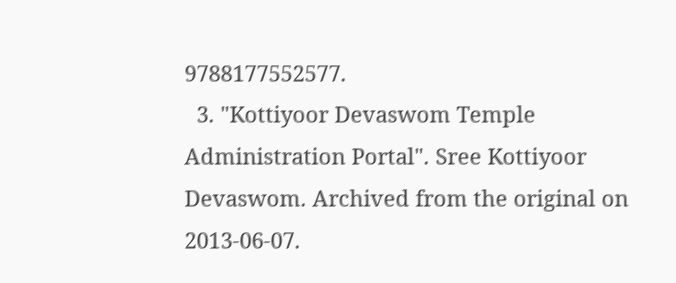9788177552577.
  3. "Kottiyoor Devaswom Temple Administration Portal". Sree Kottiyoor Devaswom. Archived from the original on 2013-06-07.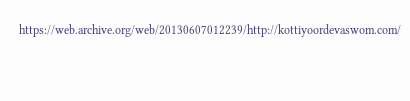https://web.archive.org/web/20130607012239/http://kottiyoordevaswom.com/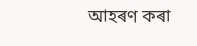আহৰণ কৰা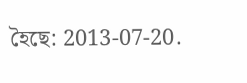হৈছে: 2013-07-20.